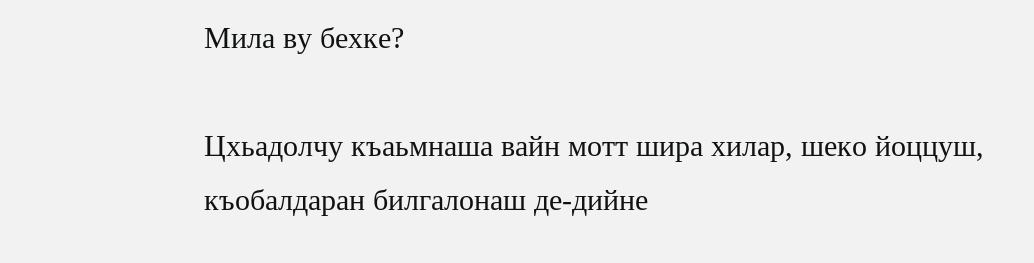Мила ву бехке?

Цхьадолчу къаьмнаша вайн мотт шира хилар, шеко йоццуш, къобалдаран билгалонаш де-дийне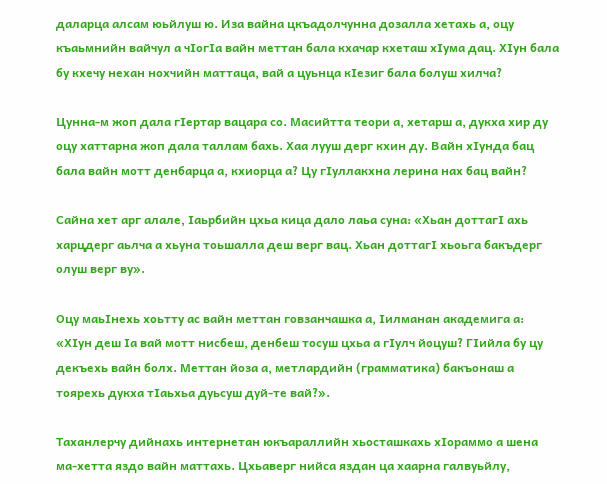даларца алсам юьйлуш ю. Иза вайна цкъадолчунна дозалла хетахь а, оцу къаьмнийн вайчул а чIогIа вайн меттан бала кхачар кхеташ хIума дац. ХIун бала бу кхечу нехан нохчийн маттаца, вай а цуьнца кIезиг бала болуш хилча?

Цунна-м жоп дала гIертар вацара со. Масийтта теори а, хетарш а, дукха хир ду оцу хаттарна жоп дала таллам бахь. Хаа лууш дерг кхин ду. Вайн хIунда бац бала вайн мотт денбарца а, кхиорца а? Цу гIуллакхна лерина нах бац вайн?

Сайна хет арг алале, Iаьрбийн цхьа кица дало лаьа суна: «Хьан доттагI ахь харцдерг аьлча а хьуна тоьшалла деш верг вац. Хьан доттагI хьоьга бакъдерг олуш верг ву».

Оцу маьIнехь хоьтту ас вайн меттан говзанчашка а, Iилманан академига а: «ХIун деш Iа вай мотт нисбеш, денбеш тосуш цхьа а гIулч йоцуш? ГIийла бу цу декъехь вайн болх. Меттан йоза а, метлардийн (грамматика) бакъонаш а тоярехь дукха тIаьхьа дуьсуш дуй-те вай?».

Таханлерчу дийнахь интернетан юкъараллийн хьосташкахь хIораммо а шена ма-хетта яздо вайн маттахь. Цхьаверг нийса яздан ца хаарна галвуьйлу,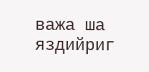важа ша яздийриг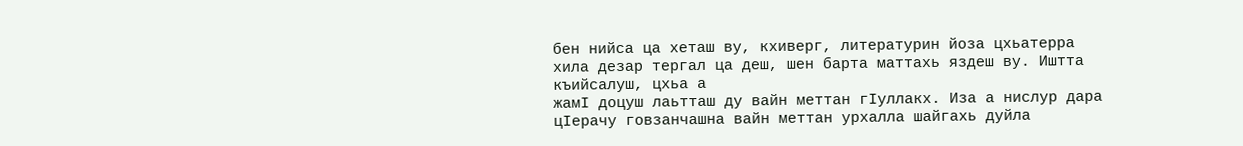бен нийса ца хеташ ву, кхиверг, литературин йоза цхьатерра хила дезар тергал ца деш, шен барта маттахь яздеш ву. Иштта къийсалуш, цхьа а
жамI доцуш лаьтташ ду вайн меттан гIуллакх. Иза а нислур дара цIерачу говзанчашна вайн меттан урхалла шайгахь дуйла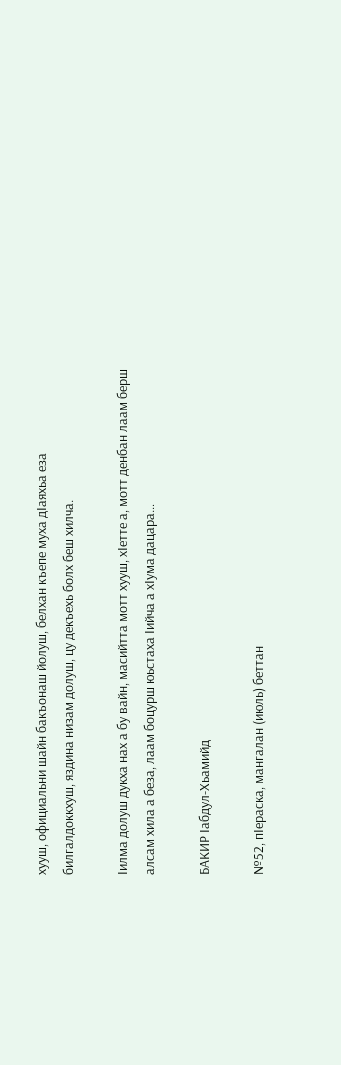хууш, официальни шайн бакъонаш йолуш, белхан къепе муха дIаяхьа еза билгалдоккхуш, яздина низам долуш, цу декъехь болх беш хилча.

Iилма долуш дукха нах а бу вайн, масийтта мотт хууш, хIетте а, мотт денбан лаам берш алсам хила а беза, лаам боцурш юьстаха Iийча а хIума дацара…

БАКИР Iабдул-Хьамийд

№52, пIераска, мангалан (июль) беттан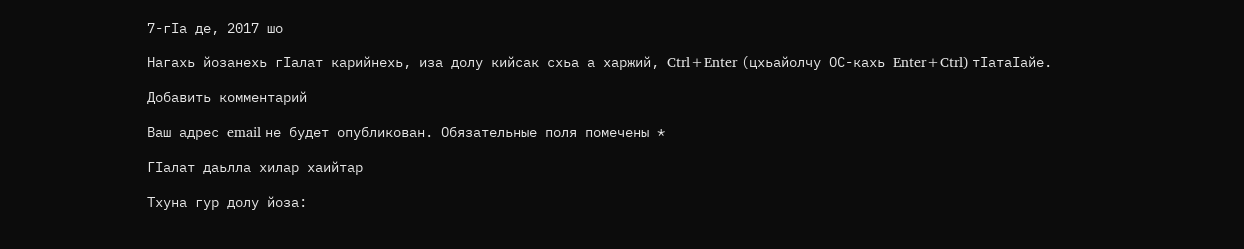7-гIа де, 2017 шо

Нагахь йозанехь гIалат карийнехь, иза долу кийсак схьа а харжий, Ctrl+Enter (цхьайолчу ОС-кахь Enter+Ctrl) тIатаIайе.

Добавить комментарий

Ваш адрес email не будет опубликован. Обязательные поля помечены *

ГIалат даьлла хилар хаийтар

Тхуна гур долу йоза: